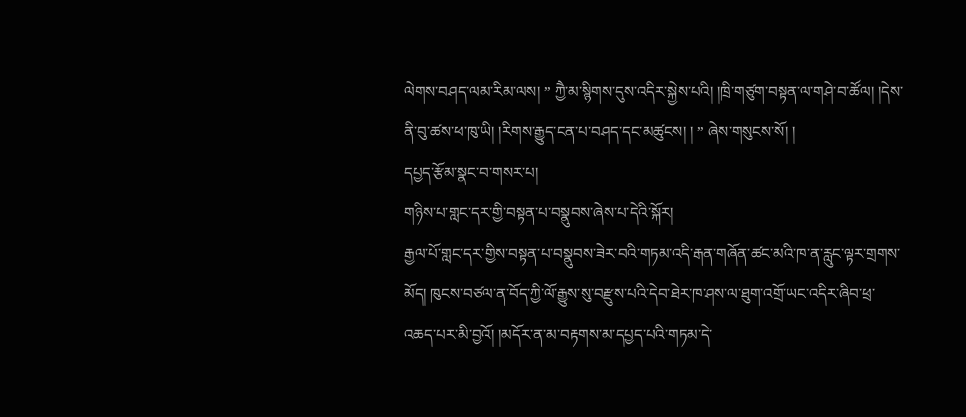ལེགས་བཤད་ལམ་རིམ་ལས། ” ཀྱཻ་མ་སྙིགས་དུས་འདིར་སྐྱེས་པའི། །ཁྲི་གཙུག་བསྟན་ལ་གཤེ་བ་ཚོལ། །དེས་ནི་བུ་ཚས་ཕ་ཁུ་ཡི། །རིགས་རྒྱུད་ངན་པ་བཤད་དང་མཚུངས། ། ” ཞེས་གསུངས་སོ། །
དཔྱད་རྩོམ་སྣང་བ་གསར་པ།
གཉིས་པ་གླང་དར་གྱི་བསྟན་པ་བསྣུབས་ཞེས་པ་དེའི་སྐོར།
རྒྱལ་པོ་གླང་དར་གྱིས་བསྟན་པ་བསྣུབས་ཟེར་བའི་གཏམ་འདི་རྒན་གཞོན་ཚང་མའི་ཁ་ན་རླུང་ལྟར་གྲགས་མོད། ཁུངས་བཙལ་ན་བོད་ཀྱི་ལོ་རྒྱུས་སུ་བརྫུས་པའི་དེབ་ཐེར་ཁ་ཤས་ལ་ཐུག་འགྲོ་ཡང་འདིར་ཞིབ་ཕྲ་འཆད་པར་མི་བྱའོ། །མདོར་ན་མ་བརྟགས་མ་དཔྱད་པའི་གཏམ་དེ་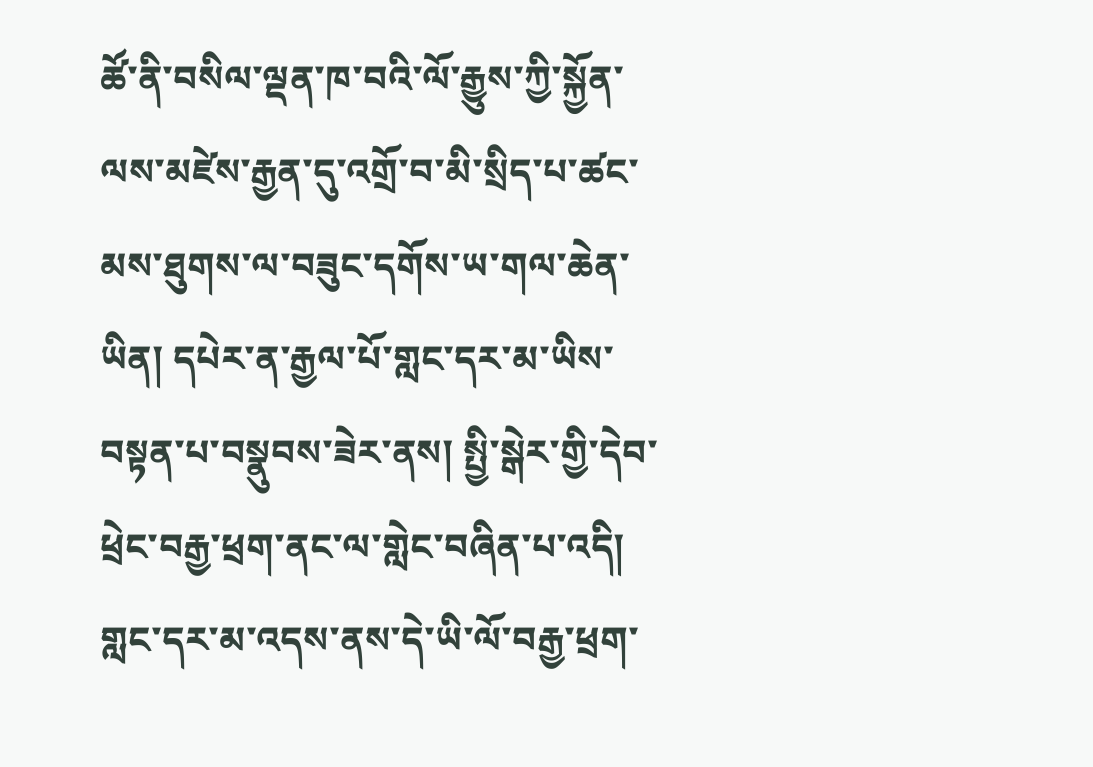ཚོ་ནི་བསིལ་ལྡན་ཁ་བའི་ལོ་རྒྱུས་ཀྱི་སྐྱོན་ལས་མཛེས་རྒྱན་དུ་འགྲོ་བ་མི་སྲིད་པ་ཚང་མས་ཐུགས་ལ་བཟུང་དགོས་ཡ་གལ་ཆེན་ཡིན། དཔེར་ན་རྒྱལ་པོ་གླང་དར་མ་ཡིས་བསྟན་པ་བསྣུབས་ཟེར་ནས། སྤྱི་སྒེར་གྱི་དེབ་ཕྲེང་བརྒྱ་ཕྲག་ནང་ལ་གླེང་བཞིན་པ་འདི། གླང་དར་མ་འདས་ནས་དེ་ཡི་ལོ་བརྒྱ་ཕྲག་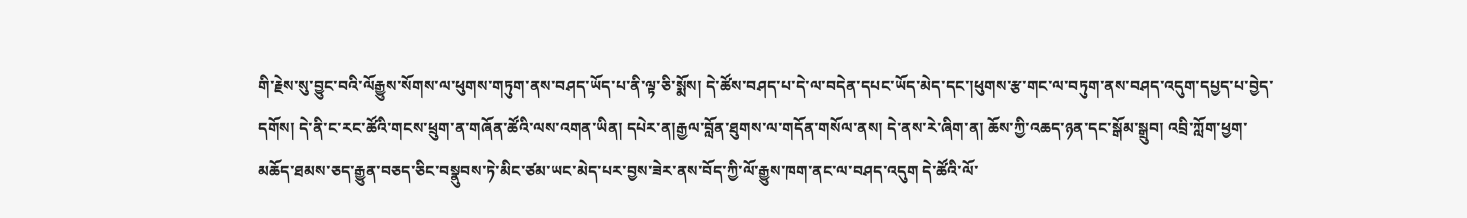གི་རྗེས་སུ་བྱུང་བའི་ལོརྒྱུས་སོགས་ལ་ཕུགས་གཏུག་ནས་བཤད་ཡོད་པ་ནི་ལྟ་ཅི་སྨོས། དེ་ཚོས་བཤད་པ་དེ་ལ་བདེན་དཔང་ཡོད་མེད་དང་།ཕུགས་རྩ་གང་ལ་བཏུག་ནས་བཤད་འདུག་དཔྱད་པ་བྱེད་དགོས། དེ་ནི་ང་རང་ཚོའི་གངས་ཕྲུག་ན་གཞོན་ཚོའི་ལས་འགན་ཡིན། དཔེར་ན།རྒྱལ་བློན་ཐུགས་ལ་གདོན་གསོལ་ནས། དེ་ནས་རེ་ཞིག་ན། ཆོས་ཀྱི་འཆད་ཉན་དང་སྒོམ་སྒྲུབ། འབྲི་ཀློག་ཕྱག་མཆོད་ཐམས་ཅད་རྒྱུན་བཅད་ཅིང་བསྣུབས་ཏེ་མིང་ཙམ་ཡང་མེད་པར་བྱས་ཟེར་ནས་བོད་ཀྱི་ལོ་རྒྱུས་ཁག་ནང་ལ་བཤད་འདུག དེ་ཚོའི་ལོ་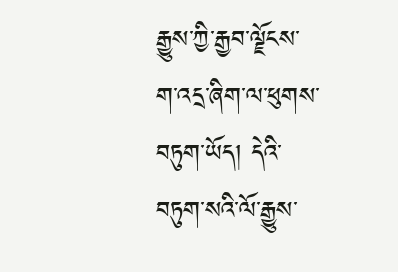རྒྱུས་ཀྱི་རྒྱབ་ལྗོངས་ག་འདྲ་ཞིག་ལ་ཕུགས་བཏུག་ཡོད། དེའི་བཏུག་སའི་ལོ་རྒྱུས་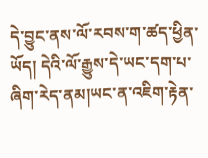དེ་བྱུང་ནས་ལོ་རབས་ག་ཚད་ཕྱིན་ཡོད། དེའི་ལོ་རྒྱུས་དེ་ཡང་དག་པ་ཞིག་རེད་ནམ།ཡང་ན་འཇིག་རྟེན་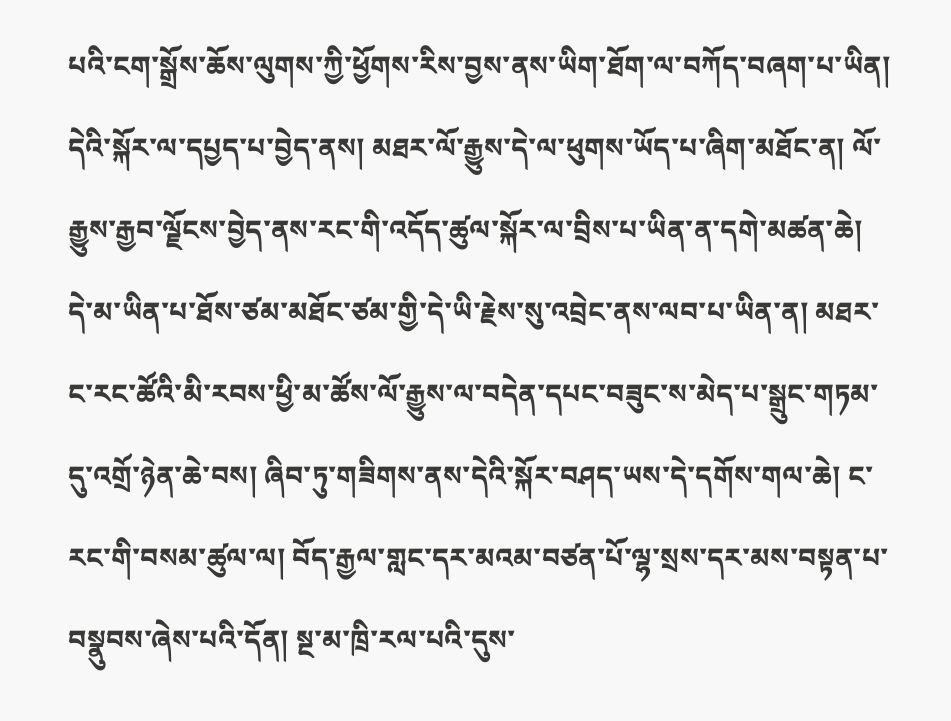པའི་ངག་སྒྲོས་ཆོས་ལུགས་ཀྱི་ཕྱོགས་རིས་བྱས་ནས་ཡིག་ཐོག་ལ་བཀོད་བཞག་པ་ཡིན། དེའི་སྐོར་ལ་དཔྱད་པ་བྱེད་ནས། མཐར་ལོ་རྒྱུས་དེ་ལ་ཕུགས་ཡོད་པ་ཞིག་མཐོང་ན། ལོ་རྒྱུས་རྒྱབ་ལྗོངས་བྱེད་ནས་རང་གི་འདོད་ཚུལ་སྐོར་ལ་བྲིས་པ་ཡིན་ན་དགེ་མཚན་ཆེ།  དེ་མ་ཡིན་པ་ཐོས་ཙམ་མཐོང་ཙམ་གྱི་དེ་ཡི་རྗེས་སུ་འབྲེང་ནས་ལབ་པ་ཡིན་ན། མཐར་ང་རང་ཚོའི་མི་རབས་ཕྱི་མ་ཚོས་ལོ་རྒྱུས་ལ་བདེན་དཔང་བཟུང་ས་མེད་པ་སྒྲུང་གཏམ་དུ་འགྲོ་ཉེན་ཆེ་བས། ཞིབ་ཏུ་གཟིགས་ནས་དེའི་སྐོར་བཤད་ཡས་དེ་དགོས་གལ་ཆེ། ང་རང་གི་བསམ་ཚུལ་ལ། བོད་རྒྱལ་གླང་དར་མའམ་བཙན་པོ་ལྷ་སྲས་དར་མས་བསྟན་པ་བསྣུབས་ཞེས་པའི་དོན། སྔ་མ་ཁྲི་རལ་པའི་དུས་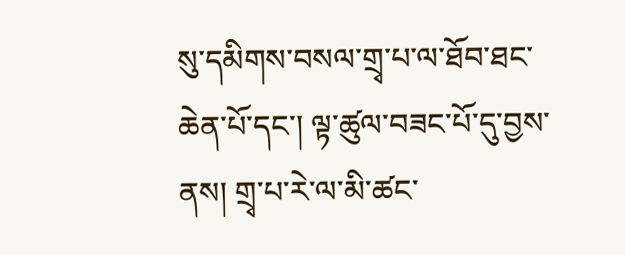སུ་དམིགས་བསལ་གྲྭ་པ་ལ་ཐོབ་ཐང་ཆེན་པོ་དང་། ལྟ་ཚུལ་བཟང་པོ་དུ་བྱས་ནས། གྲྭ་པ་རེ་ལ་མི་ཚང་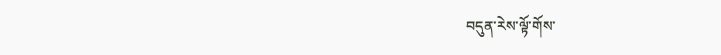བདུན་རེས་ལྟོ་གོས་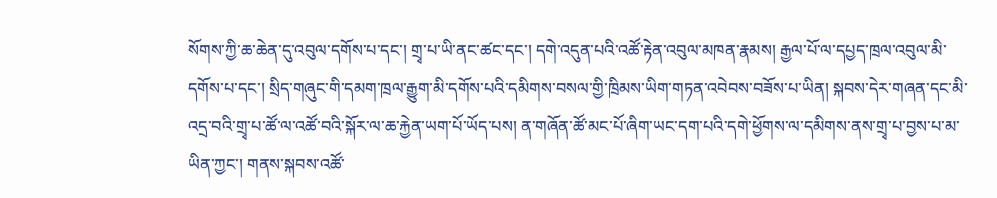སོགས་ཀྱི་ཆ་ཆེན་དུ་འབུལ་དགོས་པ་དང་། གྲྭ་པ་ཡི་ནང་ཚང་དང་། དགེ་འདུན་པའི་འཚོ་རྟེན་འབུལ་མཁན་རྣམས། རྒྱལ་པོ་ལ་དཔྱད་ཁྲལ་འབུལ་མི་དགོས་པ་དང་། སྲིད་གཞུང་གི་དམག་ཁྲལ་རྒྱུག་མི་དགོས་པའི་དམིགས་བསལ་གྱི་ཁྲིམས་ཡིག་གཏན་འབེབས་བཟོས་པ་ཡིན། སྐབས་དེར་གཞན་དང་མི་འདྲ་བའི་གྲྭ་པ་ཚོ་ལ་འཚོ་བའི་སྐོར་ལ་ཆ་རྐྱེན་ཡག་པོ་ཡོད་པས། ན་གཞོན་ཚོ་མང་པོ་ཞིག་ཡང་དག་པའི་དགེ་ཕྱོགས་ལ་དམིགས་ནས་གྲྭ་པ་བྱས་པ་མ་ཡིན་ཀྱང་། གནས་སྐབས་འཚོ་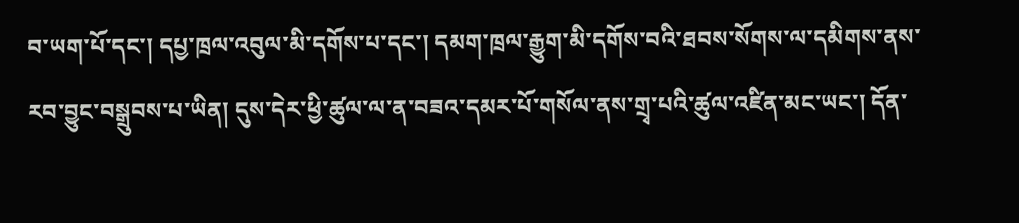བ་ཡག་པོ་དང་། དཔྱ་ཁྲལ་འབུལ་མི་དགོས་པ་དང་། དམག་ཁྲལ་རྒྱུག་མི་དགོས་བའི་ཐབས་སོགས་ལ་དམིགས་ནས་རབ་བྱུང་བསྒྲུབས་པ་ཡིན། དུས་དེར་ཕྱི་ཚུལ་ལ་ན་བཟའ་དམར་པོ་གསོལ་ནས་གྲྭ་པའི་ཚུལ་འཛིན་མང་ཡང་། དོན་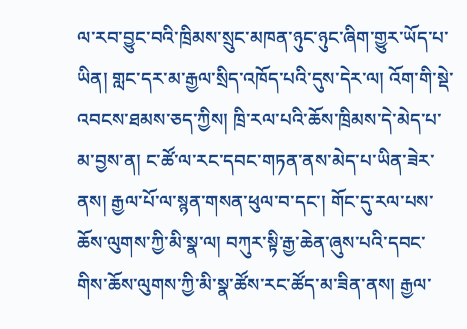ལ་རབ་བྱུང་བའི་ཁྲིམས་སྲུང་མཁན་ཉུང་ཉུང་ཞིག་གྱུར་ཡོད་པ་ཡིན། གླང་དར་མ་རྒྱལ་སྲིད་འཁོད་པའི་དུས་དེར་ལ། འོག་གི་སྡེ་འབངས་ཐམས་ཅད་ཀྱིས། ཁྲི་རལ་པའི་ཆོས་ཁྲིམས་དེ་མེད་པ་མ་བྱས་ན། ང་ཚོ་ལ་རང་དབང་གཏན་ནས་མེད་པ་ཡིན་ཟེར་ནས། རྒྱལ་པོ་ལ་སྙན་གསན་ཕུལ་བ་དང་། གོང་དུ་རལ་པས་ཆོས་ལུགས་ཀྱི་མི་སྣ་ལ། བཀུར་སྟི་རྒྱ་ཆེན་ཞུས་པའི་དབང་གིས་ཆོས་ལུགས་ཀྱི་མི་སྣ་ཚོས་རང་ཚོད་མ་ཟིན་ནས། རྒྱལ་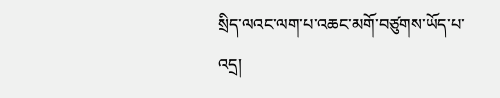སྲིད་ལའང་ལག་པ་འཆང་མགོ་བཙུགས་ཡོད་པ་འདྲ།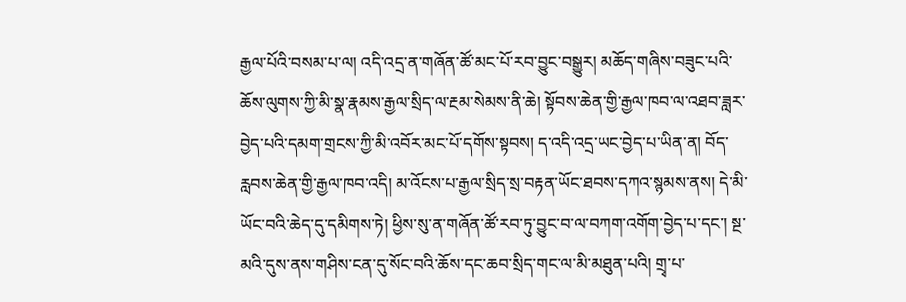རྒྱལ་པོའི་བསམ་པ་ལ། འདི་འདྲ་ན་གཞོན་ཚོ་མང་པོ་རབ་བྱུང་བསྒྱུར། མཆོད་གཞིས་བཟུང་པའི་ཆོས་ལུགས་ཀྱི་མི་སྣ་རྣམས་རྒྱལ་སྲིད་ལ་རྔམ་སེམས་ནི་ཆེ། སྟོབས་ཆེན་གྱི་རྒྱལ་ཁབ་ལ་འཐབ་ཟླར་བྱེད་པའི་དམག་གྲངས་ཀྱི་མི་འབོར་མང་པོ་དགོས་སྟབས། ད་འདི་འདྲ་ཡང་བྱེད་པ་ཡིན་ན། བོད་རླབས་ཆེན་གྱི་རྒྱལ་ཁབ་འདི། མ་འོངས་པ་རྒྱལ་སྲིད་སྲ་བརྟན་ཡོང་ཐབས་དཀའ་སྙམས་ནས། དེ་མི་ཡོང་བའི་ཆེད་དུ་དམིགས་ཏེ། ཕྱིས་སུ་ན་གཞོན་ཚོ་རབ་ཏུ་བྱུང་བ་ལ་བཀག་འགོག་བྱེད་པ་དང་། སྔ་མའི་དུས་ནས་གཤིས་ངན་དུ་སོང་བའི་ཆོས་དང་ཆབ་སྲིད་གང་ལ་མི་མཐུན་པའི། གྲྭ་པ་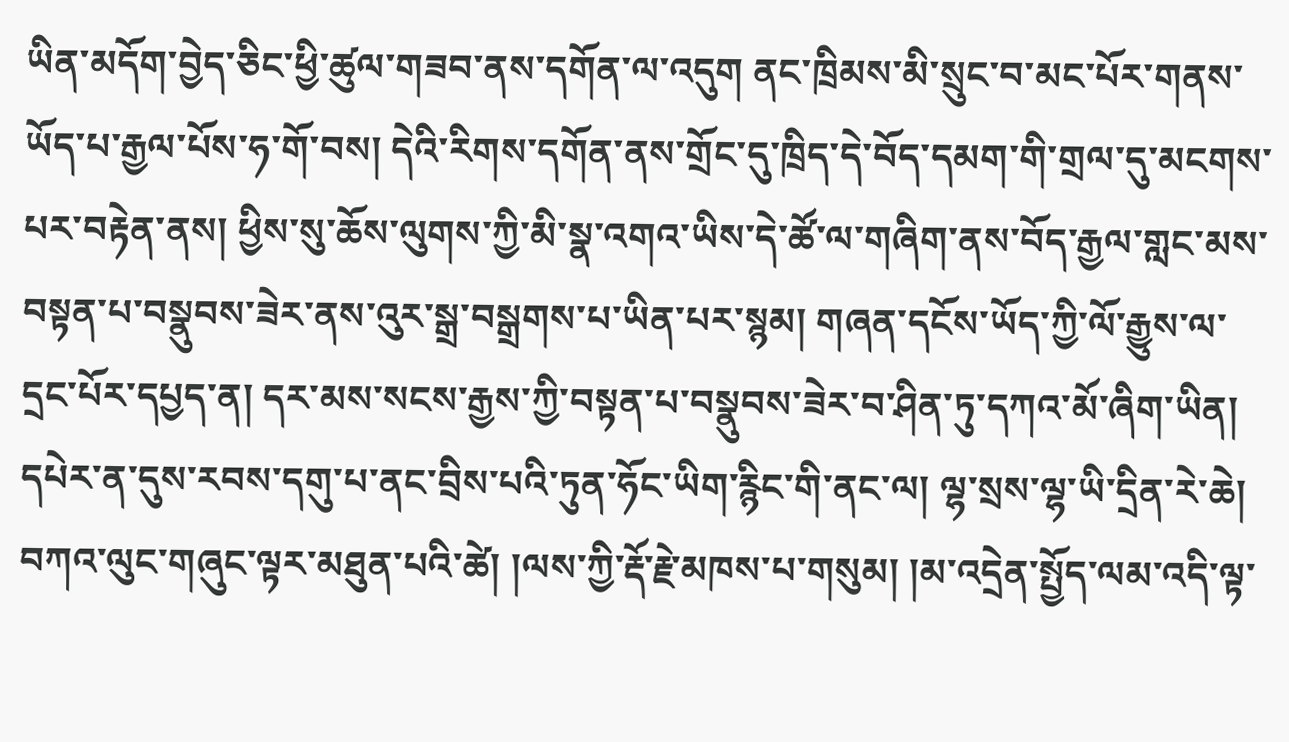ཡིན་མདོག་བྱེད་ཅིང་ཕྱི་ཚུལ་གཟབ་ནས་དགོན་ལ་འདུག ནང་ཁྲིམས་མི་སྲུང་བ་མང་པོར་གནས་ཡོད་པ་རྒྱལ་པོས་ཧ་གོ་བས། དེའི་རིགས་དགོན་ནས་གྲོང་དུ་ཁྲིད་དེ་བོད་དམག་གི་གྲལ་དུ་མངགས་པར་བརྟེན་ནས། ཕྱིས་སུ་ཆོས་ལུགས་ཀྱི་མི་སྣ་འགའ་ཡིས་དེ་ཚོ་ལ་གཞིག་ནས་བོད་རྒྱལ་གླང་མས་བསྟན་པ་བསྣུབས་ཟེར་ནས་འུར་སྒྲ་བསྒྲགས་པ་ཡིན་པར་སྙམ། གཞན་དངོས་ཡོད་ཀྱི་ལོ་རྒྱུས་ལ་དྲང་པོར་དཔྱད་ན། དར་མས་སངས་རྒྱས་ཀྱི་བསྟན་པ་བསྣུབས་ཟེར་བ་ཤིན་ཏུ་དཀའ་མོ་ཞིག་ཡིན། དཔེར་ན་དུས་རབས་དགུ་པ་ནང་བྲིས་པའི་ཏུན་ཧོང་ཡིག་རྙིང་གི་ནང་ལ། ལྷ་སྲས་ལྷ་ཡི་དྲིན་རེ་ཆེ། བཀའ་ལུང་གཞུང་ལྟར་མཐུན་པའི་ཚེ། །ལས་ཀྱི་རྡོ་རྗེ་མཁས་པ་གསུམ། །མ་འདྲེན་སྤྱོད་ལམ་འདི་ལྟ་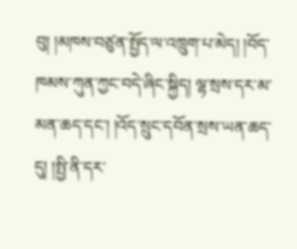བུ། །མཁས་བཙུན་སྤྱོད་ལ་འཁྲུག་པ་མེད། །བོད་ཁམས་ཀུན་ཀྱང་བདེ་ཞིང་སྐྱིད། ལྷ་སྲས་དར་མ་མན་ཆད་དང་། །འོད་སྲུང་དབོན་སྲས་ཡན་ཆད་དུ། །སྤྱི་ནི་དར་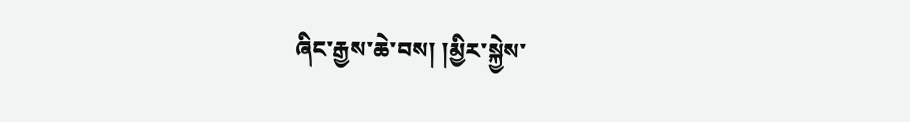ཞིང་རྒྱས་ཆེ་བས། །མྱིར་སྐྱེས་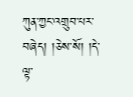ཀུན་ཀྱང་འགྲུབ་པར་བཞེད། །ཅེས་སོ། །དེ་ལྟ་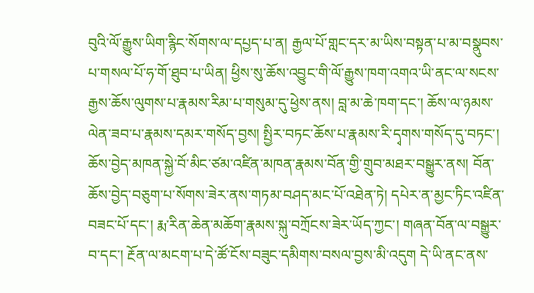བུའི་ལོ་རྒྱུས་ཡིག་རྙིང་སོགས་ལ་དཔྱད་པ་ན། རྒྱལ་པོ་གླང་དར་མ་ཡིས་བསྟན་པ་མ་བསྣུབས་པ་གསལ་པོ་ཧ་གོ་ཐུབ་པ་ཡིན། ཕྱིས་སུ་ཆོས་འབྱུང་གི་ལོ་རྒྱུས་ཁག་འགའ་ཡི་ནང་ལ་སངས་རྒྱས་ཆོས་ལུགས་པ་རྣམས་རིམ་པ་གསུམ་དུ་ཕྱེས་ནས། བླ་མ་ཆེ་ཁག་དང་། ཆོས་ལ་ཉམས་ལེན་ཟབ་པ་རྣམས་དམར་གསོད་བྱས། སྤྱིར་བཏང་ཆོས་པ་རྣམས་རི་དྭགས་གསོད་དུ་བཏང་། ཆོས་བྱེད་མཁན་སྐྱེ་བོ་མིང་ཙམ་འཛིན་མཁན་རྣམས་བོན་གྱི་གྲུབ་མཐར་བསྒྱུར་ནས། བོན་ཆོས་བྱེད་བཅུག་པ་སོགས་ཟེར་ནས་གཏམ་བཤད་མང་པོ་འཐེན་ཏེ། དཔེར་ན་མྱང་ཏིང་འཛིན་བཟང་པོ་དང་། རྨ་རིན་ཆེན་མཆོག་རྣམས་སྐུ་བཀྲོངས་ཟེར་ཡོད་ཀྱང་། གཞན་བོན་ལ་བསྒྱུར་བ་དང་། རྔོན་ལ་མངག་པ་དེ་ཚོ་ངོས་བཟུང་དམིགས་བསལ་བྱས་མི་འདུག དེ་ཡི་ནང་ནས་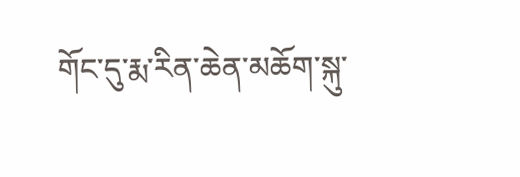གོང་དུ་རྨ་རིན་ཆེན་མཆོག་སྐུ་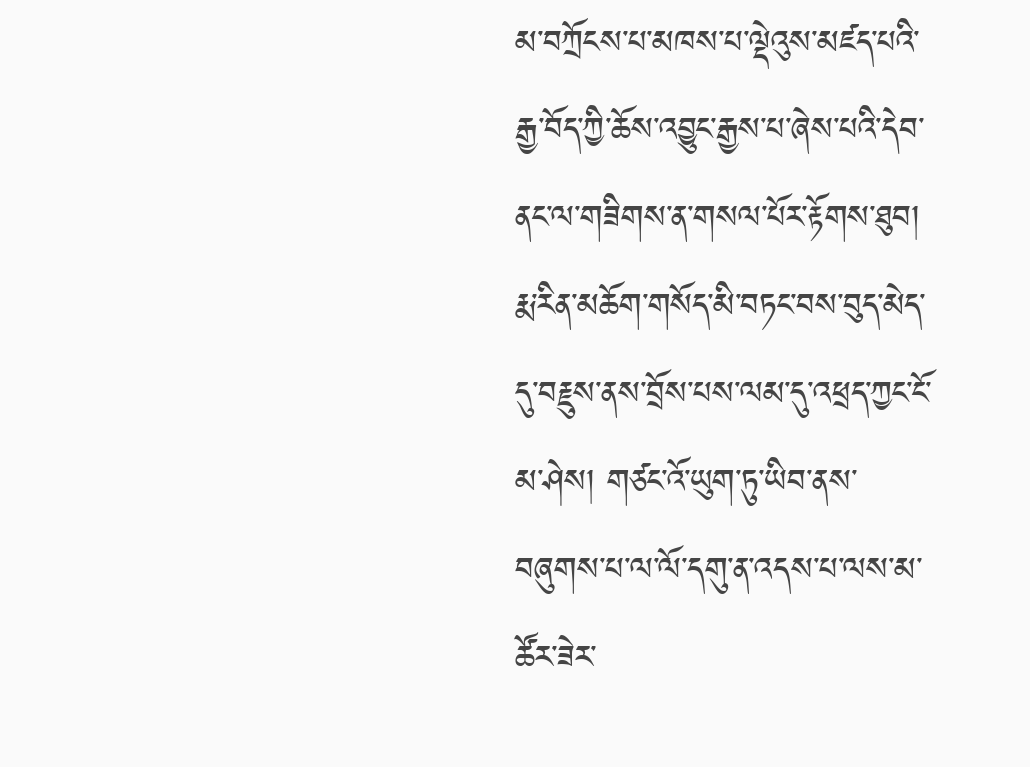མ་བཀྲོངས་པ་མཁས་པ་ལྡེའུས་མཛད་པའི་རྒྱ་བོད་ཀྱི་ཆོས་འབྱུང་རྒྱས་པ་ཞེས་པའི་དེབ་ནང་ལ་གཟིགས་ན་གསལ་པོར་རྟོགས་ཐུབ། རྨ་རིན་མཆོག་གསོད་མི་བཏང་བས་བུད་མེད་དུ་བརྗུས་ནས་བྲོས་པས་ལམ་དུ་འཕྲད་ཀྱང་ངོ་མ་ཤེས། གཙང་འོ་ཡུག་ཏུ་ཡིབ་ནས་བཞུགས་པ་ལ་ལོ་དགུ་ན་འདས་པ་ལས་མ་ཚོར་ཟེར་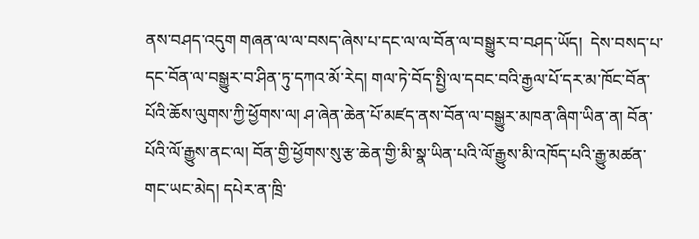ནས་བཤད་འདུག གཞན་ལ་ལ་བསད་ཞེས་པ་དང་ལ་ལ་བོན་ལ་བསྒྱུར་བ་བཤད་ཡོད།  དེས་བསད་པ་དང་བོན་ལ་བསྒྱུར་བ་ཤིན་ཏུ་དཀའ་མོ་རེད། གལ་ཏེ་བོད་སྤྱི་ལ་དབང་བའི་རྒྱལ་པོ་དར་མ་ཁོང་བོན་པོའི་ཆོས་ལུགས་ཀྱི་ཕྱོགས་ལ། ཤ་ཞེན་ཆེན་པོ་མཛད་ནས་བོན་ལ་བསྒྱུར་མཁན་ཞིག་ཡིན་ན། བོན་པོའི་ལོ་རྒྱུས་ནང་ལ། བོན་གྱི་ཕྱོགས་སུ་རྩ་ཆེན་གྱི་མི་སྣ་ཡིན་པའི་ལོ་རྒྱུས་མི་འཁོད་པའི་རྒྱུ་མཚན་གང་ཡང་མེད། དཔེར་ན་ཁྲི་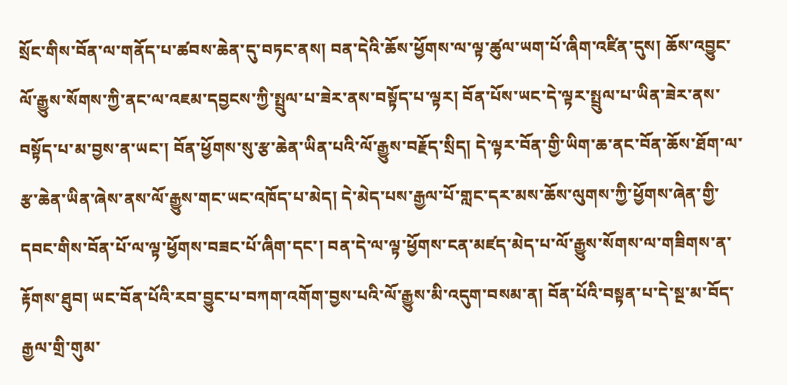སྲོང་གིས་བོན་ལ་གནོད་པ་ཚབས་ཆེན་དུ་བཏང་ནས། བན་དེའི་ཆོས་ཕྱོགས་ལ་ལྟ་ཚུལ་ཡག་པོ་ཞིག་འཛིན་དུས། ཆོས་འབྱུང་ལོ་རྒྱུས་སོགས་ཀྱི་ནང་ལ་འཇམ་དབྱངས་ཀྱི་སྤྲུལ་པ་ཟེར་ནས་བསྟོད་པ་ལྟར། བོན་པོས་ཡང་དེ་ལྟར་སྤྲུལ་པ་ཡིན་ཟེར་ནས་བསྟོད་པ་མ་བྱས་ན་ཡང་། བོན་ཕྱོགས་སུ་རྩ་ཆེན་ཡིན་པའི་ལོ་རྒྱུས་བརྗོད་སྲིད། དེ་ལྟར་བོན་གྱི་ཡིག་ཆ་ནང་བོན་ཆོས་ཐོག་ལ་རྩ་ཆེན་ཡིན་ཞེས་ནས་ལོ་རྒྱུས་གང་ཡང་འཁོད་པ་མེད། དེ་མེད་པས་རྒྱལ་པོ་གླང་དར་མས་ཆོས་ལུགས་ཀྱི་ཕྱོགས་ཞེན་གྱི་དབང་གིས་བོན་པོ་ལ་ལྟ་ཕྱོགས་བཟང་པོ་ཞིག་དང་། བན་དེ་ལ་ལྟ་ཕྱོགས་ངན་མཛད་མེད་པ་ལོ་རྒྱུས་སོགས་ལ་གཟིགས་ན་རྟོགས་ཐུབ། ཡང་བོན་པོའི་རབ་བྱུང་པ་བཀག་འགོག་བྱས་པའི་ལོ་རྒྱུས་མི་འདུག་བསམ་ན། བོན་པོའི་བསྟན་པ་དེ་སྔ་མ་བོད་རྒྱལ་གྲི་གུམ་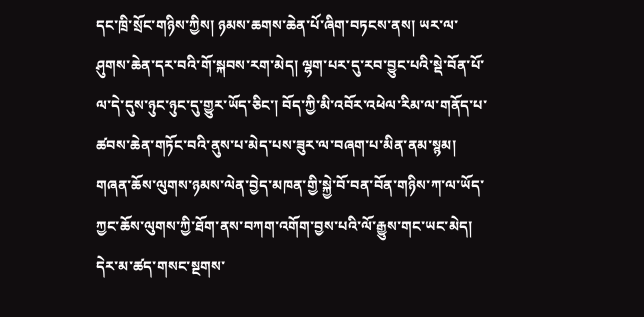དང་ཁྲི་སྲོང་གཉིས་ཀྱིས། ཉམས་ཆགས་ཆེན་པོ་ཞིག་བཏངས་ནས། ཡར་ལ་ཤུགས་ཆེན་དར་བའི་གོ་སྐབས་རག་མེད། ལྷག་པར་དུ་རབ་བྱུང་པའི་སྡེ་བོན་པོ་ལ་དེ་དུས་ཉུང་ཉུང་དུ་གྱུར་ཡོད་ཅིང་། བོད་ཀྱི་མི་འབོར་འཕེལ་རིམ་ལ་གནོད་པ་ཚབས་ཆེན་གཏོང་བའི་ནུས་པ་མེད་པས་ཟུར་ལ་བཞག་པ་མིན་ནམ་སྙམ། གཞན་ཆོས་ལུགས་ཉམས་ལེན་བྱེད་མཁན་གྱི་སྐྱེ་བོ་བན་བོན་གཉིས་ཀ་ལ་ཡོད་ཀྱང་ཆོས་ལུགས་ཀྱི་ཐོག་ནས་བཀག་འགོག་བྱས་པའི་ལོ་རྒྱུས་གང་ཡང་མེད། དེར་མ་ཚད་གསང་སྔགས་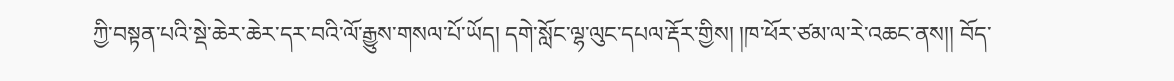ཀྱི་བསྟན་པའི་སྡེ་ཆེར་ཆེར་དར་བའི་ལོ་རྒྱུས་གསལ་པོ་ཡོད། དགེ་སློང་ལྷ་ལུང་དཔལ་རྡོར་གྱིས། །ཁ་ཕོར་ཙམ་ལ་རེ་འཆང་ནས།། བོད་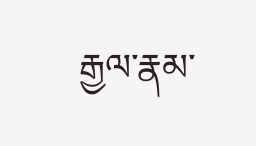རྒྱལ་རྣམ་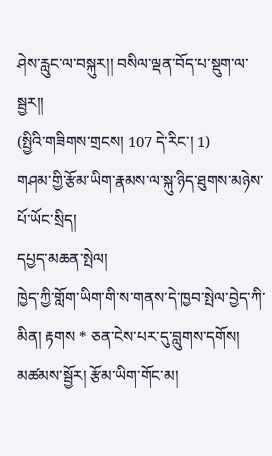ཤེས་རླུང་ལ་བསྐུར།། བསིལ་ལྡན་བོད་པ་སྡུག་ལ་སྦྱར།།
(སྤྱིའི་གཟིགས་གྲངས། 107 དེ་རིང་། 1)
གཤམ་གྱི་རྩོམ་ཡིག་རྣམས་ལ་སྐུ་ཉིད་ཐུགས་མཉེས་པོ་ཡོང་སྲིད།
དཔྱད་མཆན་སྤེལ།
ཁྱེད་ཀྱི་གློག་ཡིག་གི་ས་གནས་དེ་ཁྱབ་སྤེལ་བྱེད་ཀི་མིན། རྟགས * ཅན་ངེས་པར་དུ་བླུགས་དགོས།
མཚམས་སྦྱོར། རྩོམ་ཡིག་གོང་མ།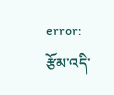error: རྩོམ་འདི་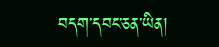བདག་དབང་ཅན་ཡིན།